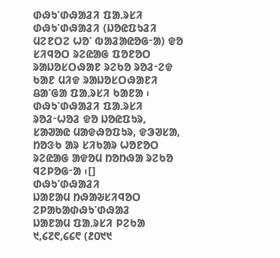ᱰᱷᱩᱸᱰᱷᱟᱲᱤ ᱯᱟᱹᱨᱥᱤ
ᱰᱷᱩᱸᱰᱷᱟᱲᱤ (ᱡᱚᱭᱯᱩᱲᱤ ᱢᱮᱱᱛᱮ ᱦᱚᱸ ᱵᱟᱲᱟᱭᱚᱜᱼᱟ) ᱫᱚ ᱥᱤᱧᱚᱛ ᱨᱮᱭᱟᱜ ᱯᱚᱱᱚᱛ ᱨᱟᱡᱚᱥᱛᱷᱟᱱ ᱨᱮᱠᱚ ᱨᱚᱲᱼᱮᱫ ᱠᱟᱱ ᱢᱤᱫ ᱨᱟᱡᱚᱥᱛᱷᱟᱱᱤ ᱪᱟᱸᱜᱟ ᱯᱟᱹᱨᱥᱤ ᱠᱟᱱᱟ ᱾ ᱰᱷᱩᱸᱰᱷᱟᱲᱤ ᱯᱟᱹᱨᱥᱤ ᱨᱚᱲᱼᱦᱚᱲ ᱫᱚ ᱡᱚᱭᱯᱩᱨ, ᱥᱟᱣᱟᱭ ᱢᱟᱫᱷᱚᱯᱩᱨ, ᱫᱳᱣᱥᱟ, ᱴᱚᱝᱠ ᱟᱨ ᱥᱤᱠᱟᱨ ᱦᱚᱱᱚᱛ ᱨᱮᱭᱟᱜ ᱟᱫᱚᱢ ᱴᱚᱴᱷᱟ ᱨᱮᱠᱚ ᱧᱮᱞᱚᱜᱼᱟ ᱾[]
ᱰᱷᱩᱸᱰᱷᱟᱲᱤ
ᱡᱟᱱᱟᱢ ᱴᱷᱟᱶᱥᱤᱧᱚᱛ
ᱮᱞᱟᱠᱟᱰᱷᱩᱸᱰᱷᱟᱲ
ᱡᱟᱱᱟᱢ ᱯᱟᱹᱨᱥᱤ ᱞᱮᱠᱟ
᱑,᱔᱗᱖,᱔᱔᱖ (᱒᱐᱑᱑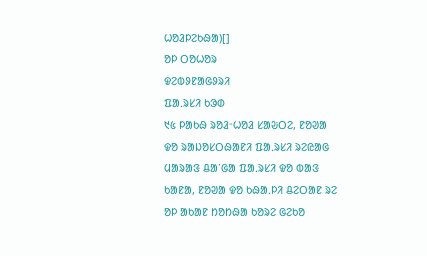ᱦᱚᱲᱞᱮᱠᱷᱟ)[]
ᱚᱞ ᱛᱚᱦᱚᱨ
ᱫᱮᱵᱽᱱᱟᱜᱽᱨᱤ
ᱯᱟᱹᱨᱥᱤ ᱠᱳᱰ
᱑᱕ ᱞᱟᱠᱷ ᱨᱚᱲᱼᱦᱚᱲ ᱥᱟᱶᱛᱮ, ᱱᱚᱣᱟ ᱫᱚ ᱨᱟᱡᱚᱥᱛᱷᱟᱱᱤ ᱯᱟᱹᱨᱥᱤ ᱨᱮᱭᱟᱜ ᱢᱟᱨᱟᱝ ᱪᱟᱸᱜᱟ ᱯᱟᱹᱨᱥᱤ ᱫᱚ ᱵᱟᱝ ᱠᱟᱱᱟ, ᱱᱚᱣᱟ ᱫᱚ ᱠᱷᱟᱹᱞᱤ ᱪᱮᱛᱟᱱ ᱨᱮ ᱚᱞ ᱟᱠᱟᱱ ᱴᱚᱴᱷᱟ ᱠᱚᱨᱮ ᱜᱮᱠᱚ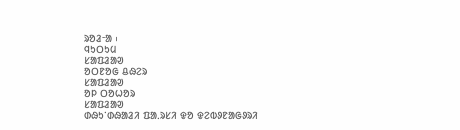ᱨᱚᱲᱼᱟ ᱾
ᱧᱩᱛᱩᱢ
ᱥᱟᱯᱲᱟᱣ
ᱚᱛᱱᱚᱜ ᱪᱷᱮᱨ
ᱥᱟᱯᱲᱟᱣ
ᱚᱞ ᱛᱚᱦᱚᱨ
ᱥᱟᱯᱲᱟᱣ
ᱰᱷᱩᱸᱰᱷᱟᱲᱤ ᱯᱟᱹᱨᱥᱤ ᱫᱚ ᱫᱮᱵᱽᱱᱟᱜᱽᱨᱤ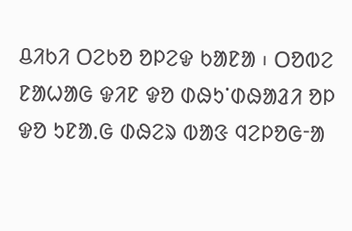ᱪᱤᱠᱤ ᱛᱮᱠᱚ ᱚᱞᱮᱫ ᱠᱟᱱᱟ ᱾ ᱛᱚᱵᱮ ᱱᱟᱦᱟᱜ ᱫᱤᱱ ᱫᱚ ᱰᱷᱩᱸᱰᱷᱟᱲᱤ ᱚᱞ ᱫᱚ ᱩᱱᱟᱹᱜ ᱰᱷᱮᱨ ᱵᱟᱝ ᱧᱮᱞᱚᱜᱼᱟ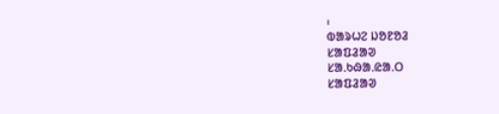᱾
ᱵᱟᱨᱦᱮ ᱡᱚᱱᱚᱲ
ᱥᱟᱯᱲᱟᱣ
ᱥᱟᱹᱠᱷᱟᱹᱭᱟᱹᱛ
ᱥᱟᱯᱲᱟᱣ